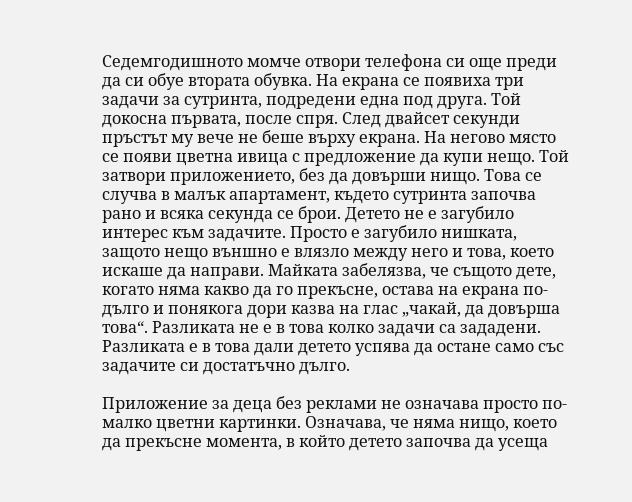Седемгодишното момче отвори телефона си още преди да си обуе втората обувка. На екрана се появиха три задачи за сутринта, подредени една под друга. Той докосна първата, после спря. След двайсет секунди пръстът му вече не беше върху екрана. На негово място се появи цветна ивица с предложение да купи нещо. Той затвори приложението, без да довърши нищо. Това се случва в малък апартамент, където сутринта започва рано и всяка секунда се брои. Детето не е загубило интерес към задачите. Просто е загубило нишката, защото нещо външно е влязло между него и това, което искаше да направи. Майката забелязва, че същото дете, когато няма какво да го прекъсне, остава на екрана по-дълго и понякога дори казва на глас „чакай, да довърша това“. Разликата не е в това колко задачи са зададени. Разликата е в това дали детето успява да остане само със задачите си достатъчно дълго.

Приложение за деца без реклами не означава просто по-малко цветни картинки. Означава, че няма нищо, което да прекъсне момента, в който детето започва да усеща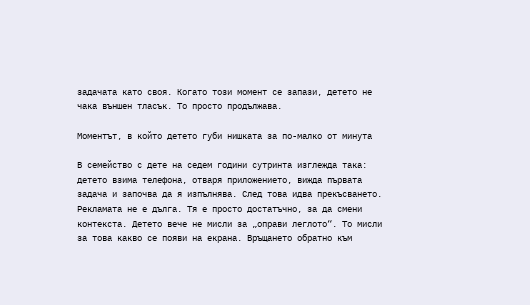задачата като своя. Когато този момент се запази, детето не чака външен тласък. То просто продължава.

Моментът, в който детето губи нишката за по-малко от минута

В семейство с дете на седем години сутринта изглежда така: детето взима телефона, отваря приложението, вижда първата задача и започва да я изпълнява. След това идва прекъсването. Рекламата не е дълга. Тя е просто достатъчно, за да смени контекста. Детето вече не мисли за „оправи леглото“. То мисли за това какво се появи на екрана. Връщането обратно към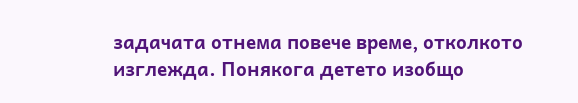задачата отнема повече време, отколкото изглежда. Понякога детето изобщо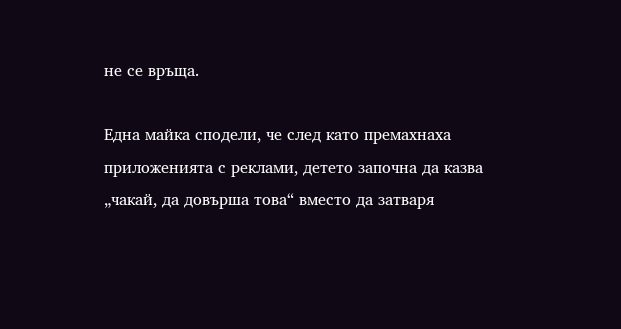не се връща.

Една майка сподели, че след като премахнаха приложенията с реклами, детето започна да казва „чакай, да довърша това“ вместо да затваря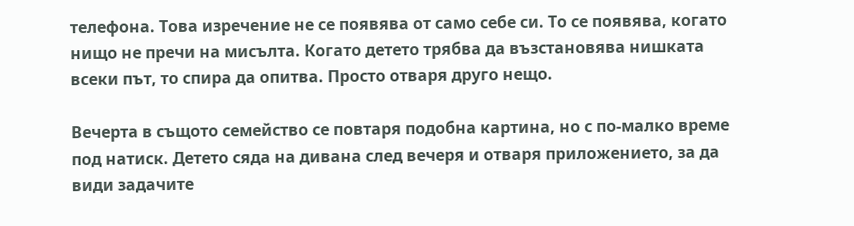телефона. Това изречение не се появява от само себе си. То се появява, когато нищо не пречи на мисълта. Когато детето трябва да възстановява нишката всеки път, то спира да опитва. Просто отваря друго нещо.

Вечерта в същото семейство се повтаря подобна картина, но с по-малко време под натиск. Детето сяда на дивана след вечеря и отваря приложението, за да види задачите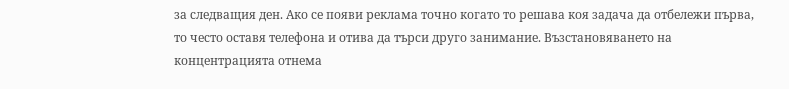за следващия ден. Ако се появи реклама точно когато то решава коя задача да отбележи първа, то често оставя телефона и отива да търси друго занимание. Възстановяването на концентрацията отнема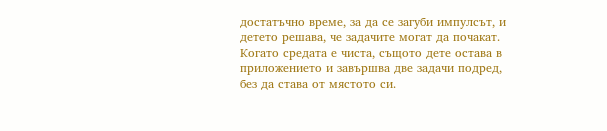достатъчно време, за да се загуби импулсът, и детето решава, че задачите могат да почакат. Когато средата е чиста, същото дете остава в приложението и завършва две задачи подред, без да става от мястото си.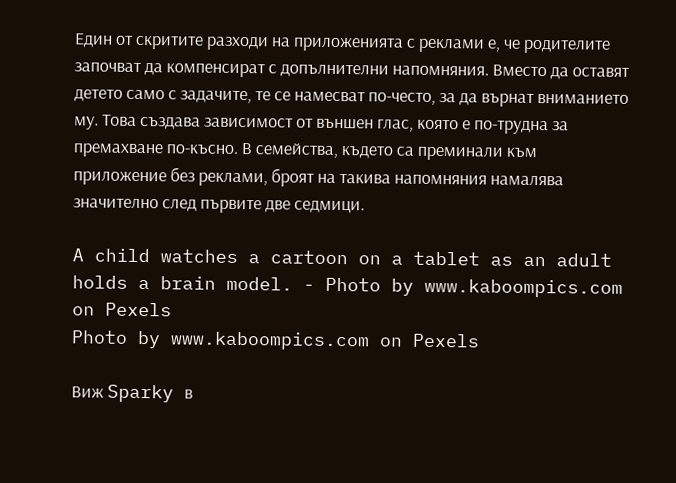Един от скритите разходи на приложенията с реклами е, че родителите започват да компенсират с допълнителни напомняния. Вместо да оставят детето само с задачите, те се намесват по-често, за да върнат вниманието му. Това създава зависимост от външен глас, която е по-трудна за премахване по-късно. В семейства, където са преминали към приложение без реклами, броят на такива напомняния намалява значително след първите две седмици.

A child watches a cartoon on a tablet as an adult holds a brain model. - Photo by www.kaboompics.com on Pexels
Photo by www.kaboompics.com on Pexels

Виж Sparky в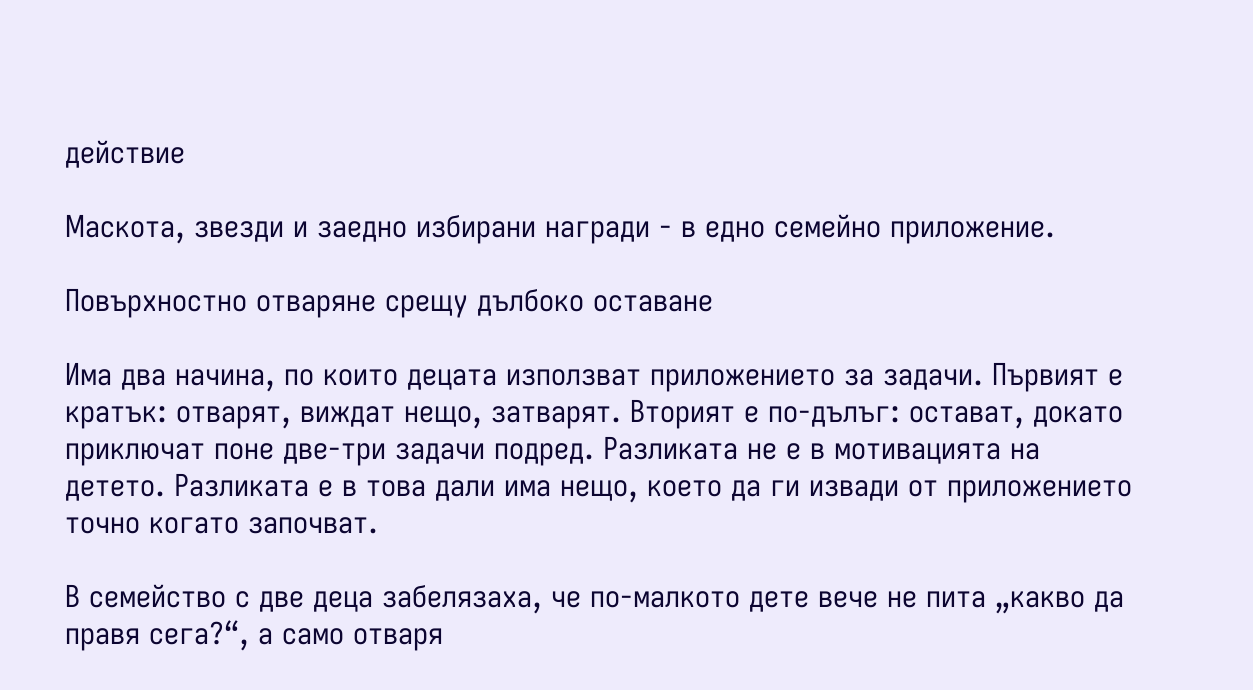действие

Маскота, звезди и заедно избирани награди - в едно семейно приложение.

Повърхностно отваряне срещу дълбоко оставане

Има два начина, по които децата използват приложението за задачи. Първият е кратък: отварят, виждат нещо, затварят. Вторият е по-дълъг: остават, докато приключат поне две-три задачи подред. Разликата не е в мотивацията на детето. Разликата е в това дали има нещо, което да ги извади от приложението точно когато започват.

В семейство с две деца забелязаха, че по-малкото дете вече не пита „какво да правя сега?“, а само отваря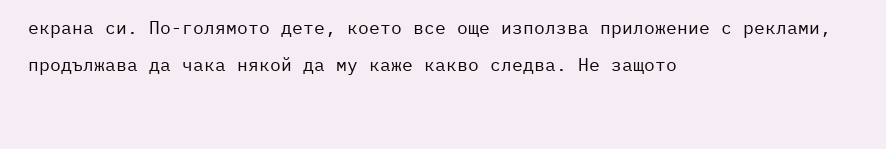екрана си. По-голямото дете, което все още използва приложение с реклами, продължава да чака някой да му каже какво следва. Не защото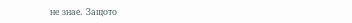не знае. Защото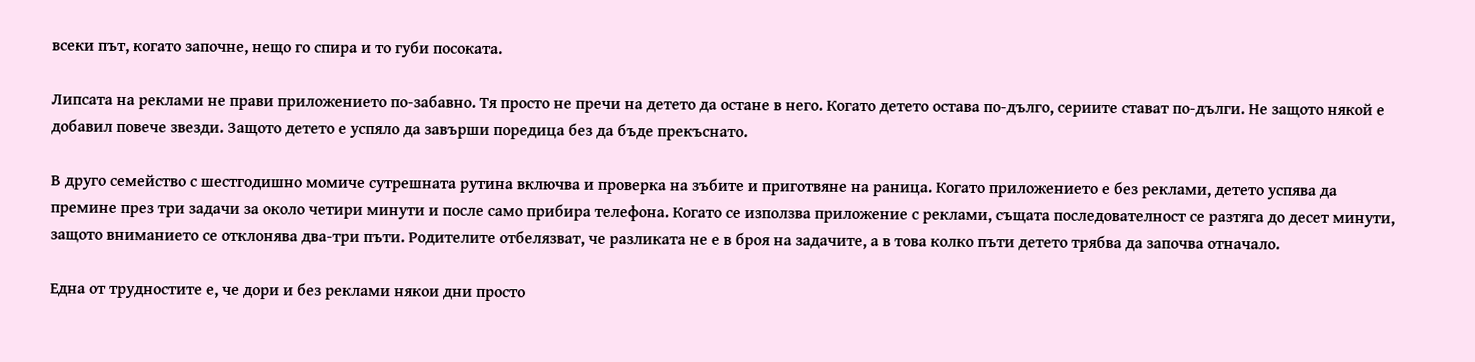всеки път, когато започне, нещо го спира и то губи посоката.

Липсата на реклами не прави приложението по-забавно. Тя просто не пречи на детето да остане в него. Когато детето остава по-дълго, сериите стават по-дълги. Не защото някой е добавил повече звезди. Защото детето е успяло да завърши поредица без да бъде прекъснато.

В друго семейство с шестгодишно момиче сутрешната рутина включва и проверка на зъбите и приготвяне на раница. Когато приложението е без реклами, детето успява да премине през три задачи за около четири минути и после само прибира телефона. Когато се използва приложение с реклами, същата последователност се разтяга до десет минути, защото вниманието се отклонява два-три пъти. Родителите отбелязват, че разликата не е в броя на задачите, а в това колко пъти детето трябва да започва отначало.

Една от трудностите е, че дори и без реклами някои дни просто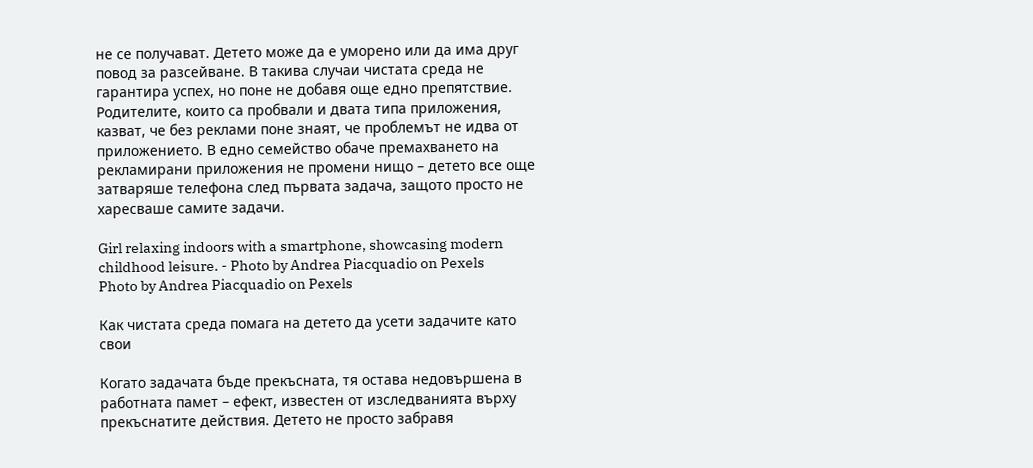не се получават. Детето може да е уморено или да има друг повод за разсейване. В такива случаи чистата среда не гарантира успех, но поне не добавя още едно препятствие. Родителите, които са пробвали и двата типа приложения, казват, че без реклами поне знаят, че проблемът не идва от приложението. В едно семейство обаче премахването на рекламирани приложения не промени нищо – детето все още затваряше телефона след първата задача, защото просто не харесваше самите задачи.

Girl relaxing indoors with a smartphone, showcasing modern childhood leisure. - Photo by Andrea Piacquadio on Pexels
Photo by Andrea Piacquadio on Pexels

Как чистата среда помага на детето да усети задачите като свои

Когато задачата бъде прекъсната, тя остава недовършена в работната памет – ефект, известен от изследванията върху прекъснатите действия. Детето не просто забравя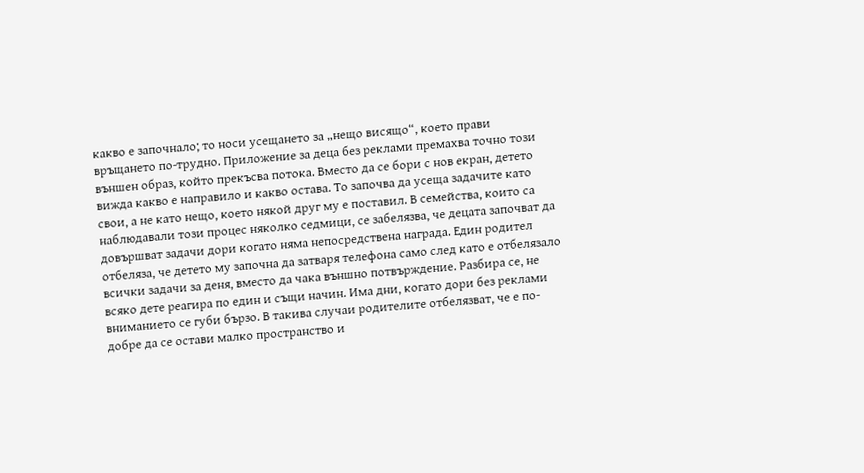какво е започнало; то носи усещането за „нещо висящо“, което прави връщането по-трудно. Приложение за деца без реклами премахва точно този външен образ, който прекъсва потока. Вместо да се бори с нов екран, детето вижда какво е направило и какво остава. То започва да усеща задачите като свои, а не като нещо, което някой друг му е поставил. В семейства, които са наблюдавали този процес няколко седмици, се забелязва, че децата започват да довършват задачи дори когато няма непосредствена награда. Един родител отбеляза, че детето му започна да затваря телефона само след като е отбелязало всички задачи за деня, вместо да чака външно потвърждение. Разбира се, не всяко дете реагира по един и същи начин. Има дни, когато дори без реклами вниманието се губи бързо. В такива случаи родителите отбелязват, че е по-добре да се остави малко пространство и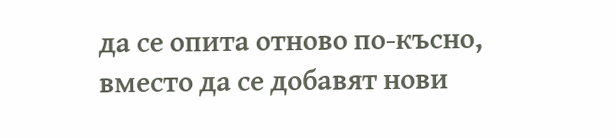да се опита отново по-късно, вместо да се добавят нови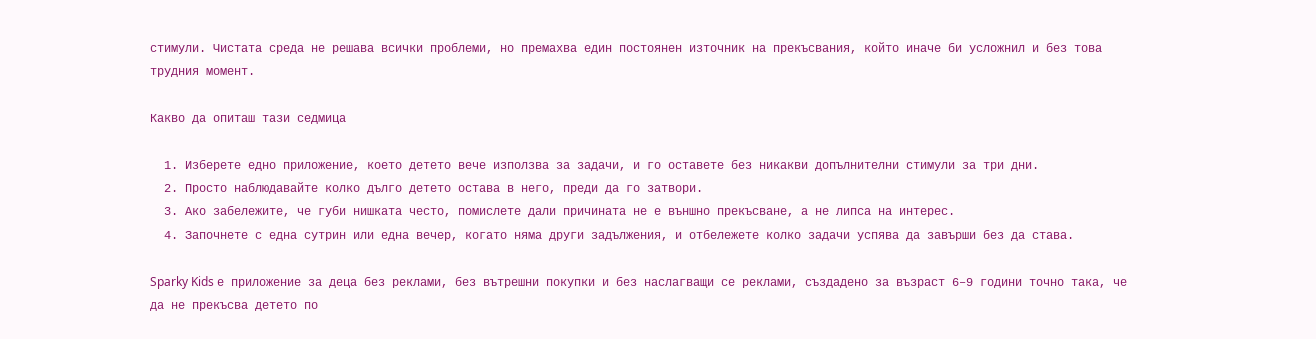стимули. Чистата среда не решава всички проблеми, но премахва един постоянен източник на прекъсвания, който иначе би усложнил и без това трудния момент.

Какво да опиташ тази седмица

  1. Изберете едно приложение, което детето вече използва за задачи, и го оставете без никакви допълнителни стимули за три дни.
  2. Просто наблюдавайте колко дълго детето остава в него, преди да го затвори.
  3. Ако забележите, че губи нишката често, помислете дали причината не е външно прекъсване, а не липса на интерес.
  4. Започнете с една сутрин или една вечер, когато няма други задължения, и отбележете колко задачи успява да завърши без да става.

Sparky Kids е приложение за деца без реклами, без вътрешни покупки и без наслагващи се реклами, създадено за възраст 6–9 години точно така, че да не прекъсва детето по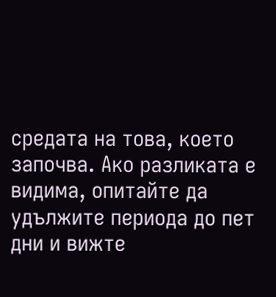средата на това, което започва. Ако разликата е видима, опитайте да удължите периода до пет дни и вижте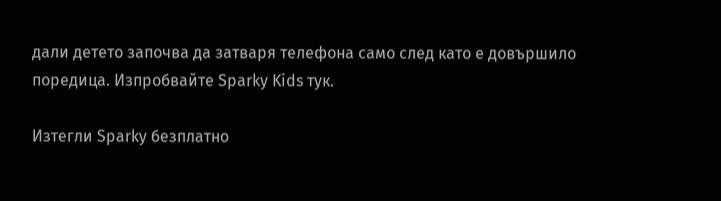дали детето започва да затваря телефона само след като е довършило поредица. Изпробвайте Sparky Kids тук.

Изтегли Sparky безплатно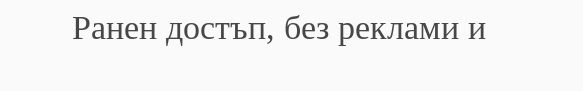Ранен достъп, без реклами и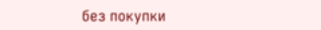без покупки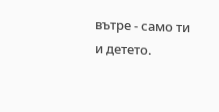вътре - само ти и детето.